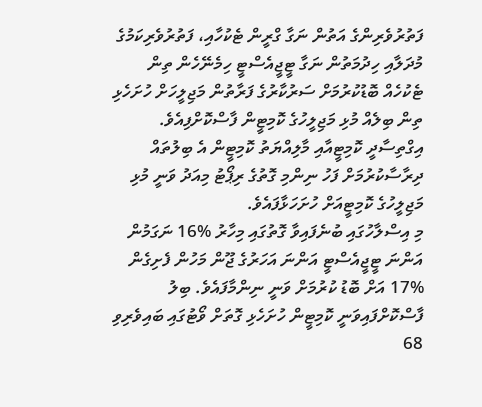ފަތުރުވެރިންގެ އަތުން ނަގާ ގްރީން ޓެކުހާއި، ފަތުރުވެރިކަމުގެ މުދަލާއި ހިދުމަތުން ނަގާ ޓީޖީއެސްޓީ ހިމެނޭހެން ތިން ޓެކުހެއް ބޮޑުކުރުމަށް ސަރުކާރުގެ ފަރާތުން މަޖިލީހަށް ހުށަހެޅި ތިން ބިލެއް މުޅި މަޖިލީހުގެ ކޮމިޓީން ފާސްކޮށްފިއެވެ.
އިގްތިސާދީ ކޮމިޓީއާއި މާލިއްޔަތު ކޮމިޓީން އެ ބިލުތައް ދިރާސާކުރުމަށް ފަހު ނިންމި ގޮތުގެ ރިޕޯޓު މިއަދު ވަނީ މުޅި މަޖިލީހުގެ ކޮމިޓީއަށް ހުށަހަޅާފައެވެ.
މި އިސްލާހުގައި ބުނެފައިވާ ގޮތުގައި މިހާރު %16 ނަގަމުން އަންނަ ޓީޖީއެސްޓީ އަންނަ އަހަރުގެ ޖޫން މަހުން ފެށިގެން %17 އަށް ބޮޑު ކުރުމަށް ވަނީ ނިންމާފައެވެ. ބިލު ފާސްކޮށްފައިވަނީ ކޮމިޓީން ހުށަހެޅި ގޮތަށް ވޯޓުގައި ބައިވެރިވި 68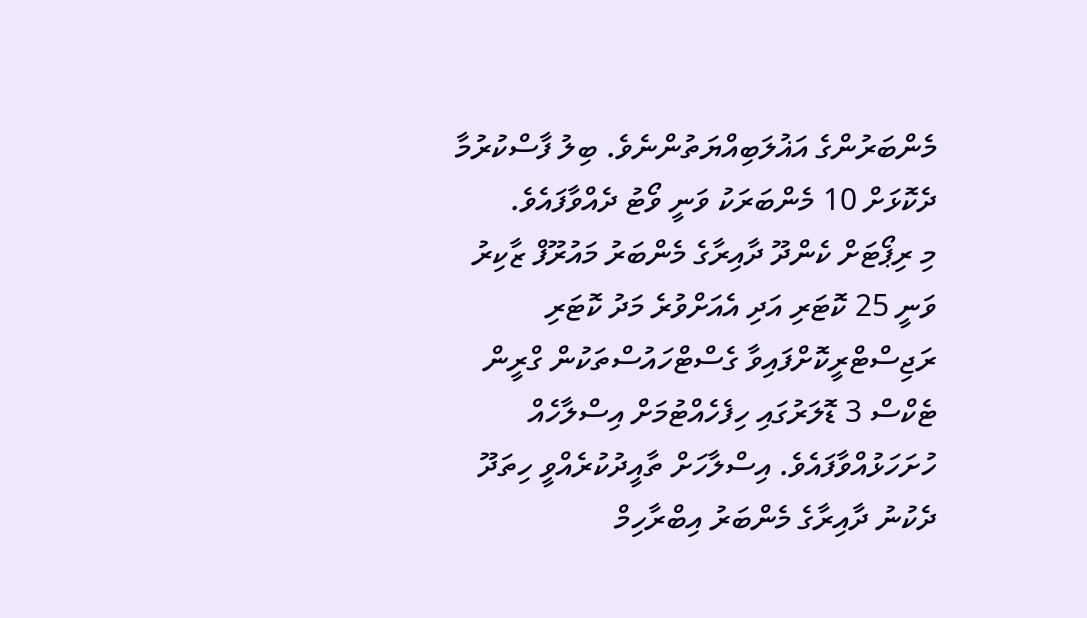މެންބަރުންގެ އަޣުލަބިއްޔަތުންނެވެ. ބިލު ފާސްކުރުމާ ދެކޮޅަށް 10 މެންބަރަކު ވަނީ ވޯޓު ދެއްވާފައެވެ.
މި ރިޕޯޓަށް ކެންދޫ ދާއިރާގެ މެންބަރު މައުރޫފް ޒާކިރު ވަނީ 25 ކޮޓަރި އަދި އެއަށްވުރެ މަދު ކޮޓަރި ރަޖިސްޓްރީކޮށްފައިވާ ގެސްޓްހައުސްތަކުން ގްރީން ޓެކްސް 3 ޑޮލަރުގައި ހިފެހެއްޓުމަށް އިސްލާހެއް ހުށަހަޅުއްވާފައެވެ. އިސްލާހަށް ތާއީދުކުރެއްވީ ހިތަދޫ ދެކުނު ދާއިރާގެ މެންބަރު އިބްރާހިމް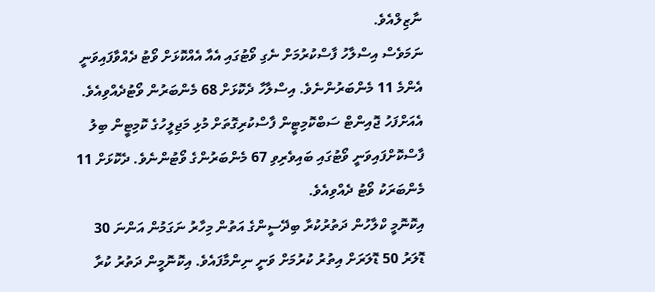ނާޒިލްއެވެ.
ނަމަވެސް އިސްލާހު ފާސްކުރުމަށް ނެގި ވޯޓުގައި އެއާ އެއްކޮޅަށް ވޯޓު ދެއްވާފައިވަނީ އެންމެ 11 މެންބަރުންނެވެ. އިސްލާހާ ދެކޮޅަށް 68 މެންބަރުން ވޯޓުދެއްވިއެވެ.
އެއަށްފަހު ޖޮއިންޓް ސަބްކޮމިޓީން ފާސްކުރިގޮތަށް މުޅި މަޖިލީހުގެ ކޮމިޓީން ބިލު ފާސްކޮށްފައިވަނީ ވޯޓުގައި ބައިވެރިވި 67 މެންބަރުންގެ ވޯޓުންނެވެ. ދެކޮޅަށް 11 މެންބަރަކު ވޯޓު ދެއްވިއެވެ.
އިކޮނޮމީ ކްލާހުން ދަތުރުކުރާ ބިދޭސީންގެ އަތުން މިހާރު ނަގަމުން އަންނަ 30 ޑޮލަރު 50 ޑޮލަރަށް އިތުރު ކުރުމަށް ވަނީ ނިންމާފައެވެ. އިކޮނޮމީން ދަތުރު ކުރާ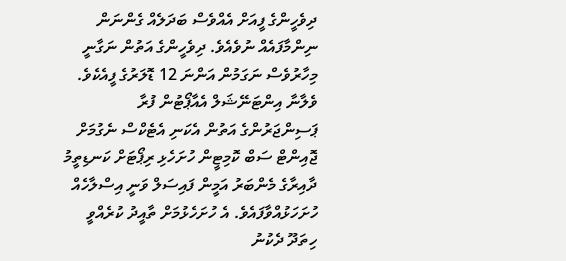ދިވެހީންގެ ފީއަށް އެއްވެސް ބަދަލެއް ގެންނަން ނިންމާފައެއް ނުވެއެވެ. ދިވެހީންގެ އަތުން ނަގާނީ މިހާރުވެސް ނަގަމުން އަންނަ 12 ޑޮލަރުގެ ފީއެކެވެ.
ވެލާނާ އިންޓަނޭޝަލް އެއާޕޯޓުން ފުރާ ޕަސިންޖަރުންގެ އަތުން އެކަނި އެޓެކްސް ނެގުމަށް ޖޮއިންޓް ސަބް ކޮމިޓީން ހުށަހެޅި ރިޕޯޓަށް ކަނޑިތީމު ދާއިރާގެ މެންބަރު އަމީން ފައިސަލް ވަނީ އިސްލާހެއް ހުށަހަޅުއްވާފައެވެ. އެ ހުށަހެޅުމަށް ތާއީދު ކުރެއްވީ ހިތަދޫ ދެކުނު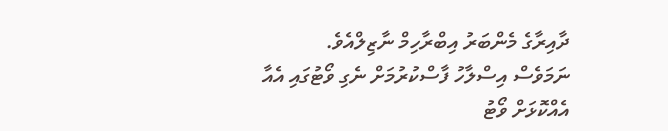ދާއިރާގެ މެންބަރު އިބްރާހިމް ނާޒިލްއެވެ.
ނަމަވެސް އިސްލާހު ފާސްކުރުމަށް ނެގި ވޯޓުގައި އެއާ އެއްކޮޅަށް ވޯޓު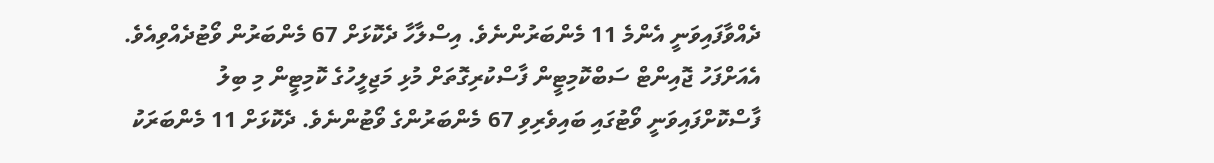ދެއްވާފައިވަނީ އެންމެ 11 މެންބަރުންނެވެ. އިސްލާހާ ދެކޮޅަށް 67 މެންބަރުން ވޯޓުދެއްވިއެވެ.
އެއަށްފަހު ޖޮއިންޓް ސަބްކޮމިޓީން ފާސްކުރިގޮތަށް މުޅި މަޖިލީހުގެ ކޮމިޓީން މި ބިލު ފާސްކޮށްފައިވަނީ ވޯޓުގައި ބައިވެރިވި 67 މެންބަރުންގެ ވޯޓުންނެވެ. ދެކޮޅަށް 11 މެންބަރަކު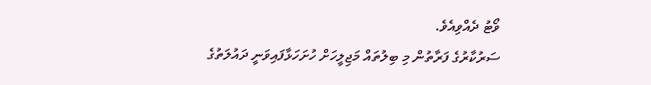ވޯޓު ދެއްވިއެވެ.
ސަރުކާރުގެ ފަރާތުން މި ބިލުތައް މަޖިލީހަށް ހުށަހަޅާފައިވަނީ ދައުލަތުގެ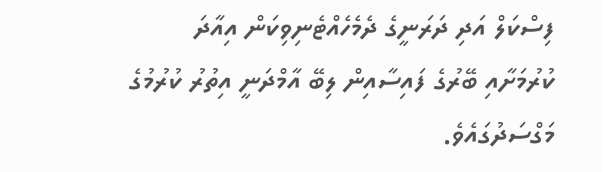ފިސްކަލް އަދި ދަރަނީގެ ދެމެހެއްޓެނިވިކަން އިއާދަ ކުރުމަށާއި ބޭރުގެ ފައިސާއިން ލިބޭ އާމްދަނީ އިތުރު ކުރުމުގެ މަގްސަދުގައެވެ.